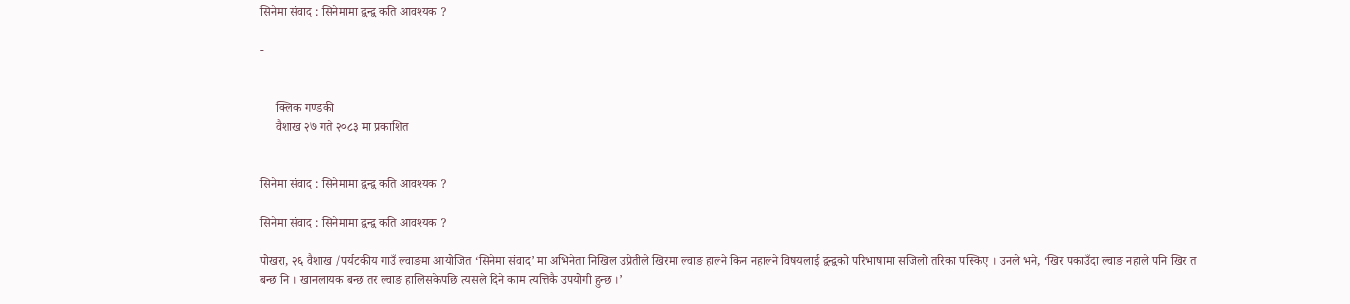सिनेमा संवाद : सिनेमामा द्वन्द्व कति आवश्यक ?

-


     क्लिक गण्डकी
     वैशाख २७ गते २०८३ मा प्रकाशित


सिनेमा संवाद : सिनेमामा द्वन्द्व कति आवश्यक ?

सिनेमा संवाद : सिनेमामा द्वन्द्व कति आवश्यक ?

पोखरा, २६ वैशाख /पर्यटकीय गाउँ ल्वाङमा आयोजित ‘सिनेमा संवाद’ मा अभिनेता निखिल उप्रेतीले खिरमा ल्वाङ हाल्ने किन नहाल्ने विषयलाई द्वन्द्वको परिभाषामा सजिलो तरिका पस्किए । उनले भने, ‘खिर पकाउँदा ल्वाङ नहाले पनि खिर त बन्छ नि । खानलायक बन्छ तर ल्वाङ हालिसकेपछि त्यसले दिने काम त्यत्तिकै उपयोगी हुन्छ ।’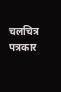चलचित्र पत्रकार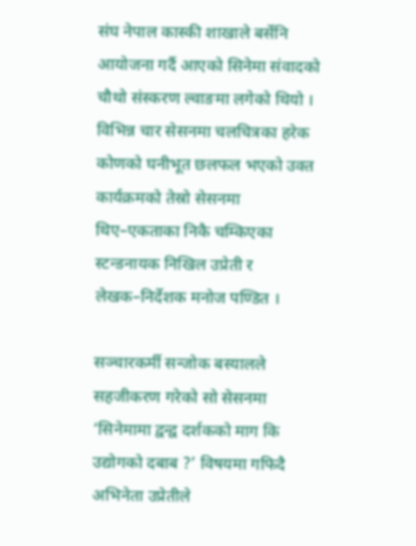संघ नेपाल कास्की शाखाले बर्सेनि आयोजना गर्दै आएको सिनेमा संवादको चौथो संस्करण ल्वाङमा लगेको थियो । विभिन्न चार सेसनमा चलचित्रका हरेक कोणको घनीभूत छलफल भएको उक्त कार्यक्रमको तेस्रो सेसनमा थिए–एकताका निकै चम्किएका स्टन्डनायक निखिल उप्रेती र लेखक–निर्देशक मनोज पण्डित ।

सञ्चारकर्मी सन्जोक बस्यालले सहजीकरण गरेको सो सेसनमा ‘सिनेमामा द्वन्द्व दर्शकको माग कि उद्योगको दबाब ?’ विषयमा गफिदै अभिनेता उप्रेतीले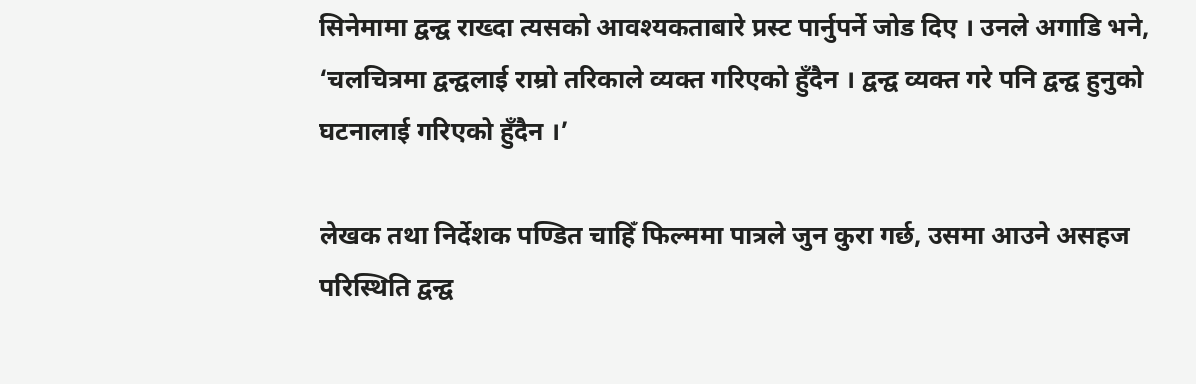सिनेमामा द्वन्द्व राख्दा त्यसको आवश्यकताबारे प्रस्ट पार्नुपर्ने जोड दिए । उनले अगाडि भने, ‘चलचित्रमा द्वन्द्वलाई राम्रो तरिकाले व्यक्त गरिएको हुँदैन । द्वन्द्व व्यक्त गरे पनि द्वन्द्व हुनुको घटनालाई गरिएको हुँदैन ।’

लेखक तथा निर्देशक पण्डित चाहिँ फिल्ममा पात्रले जुन कुरा गर्छ, उसमा आउने असहज परिस्थिति द्वन्द्व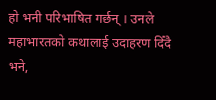हो भनी परिभाषित गर्छन् । उनले महाभारतको कथालाई उदाहरण दिँदै भने,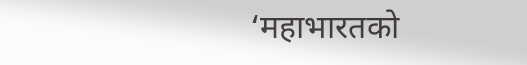‘महाभारतको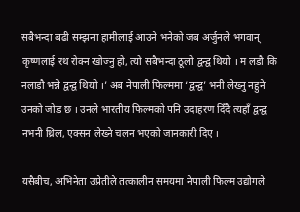सबैभन्दा बढी सम्झना हामीलाई आउने भनेको जब अर्जुनले भगवान् कृष्णलाई रथ रोक्न खोज्नु हो, त्यो सबैभन्दा ठूलो द्वन्द्व थियो । म लडौ कि नलाडौ भन्ने द्वन्द्व थियो ।’ अब नेपाली फिल्ममा ‘द्वन्द्व’ भनी लेख्नु नहुने उनको जोड छ । उनले भारतीय फिल्मको पनि उदाहरण दिँदै त्यहाँ द्वन्द्व नभनी थ्रिल, एक्सन लेख्ने चलन भएको जानकारी दिए ।

यसैबीच, अभिनेता उप्रेतीले तत्कालीन समयमा नेपाली फिल्म उद्योगले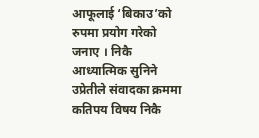आफूलाई ‘बिकाउ’को रुपमा प्रयोग गरेको जनाए । निकै आध्यात्मिक सुनिने उप्रेतीले संवादका क्रममा कतिपय विषय निकै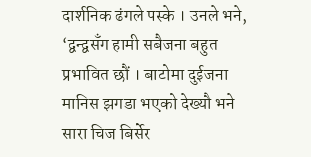दार्शनिक ढंगले पस्के । उनले भने, ‘द्वन्द्वसँग हामी सबैजना बहुत प्रभावित छौं । बाटोमा दुईजना मानिस झगडा भएको देख्यौ भने सारा चिज बिर्सेर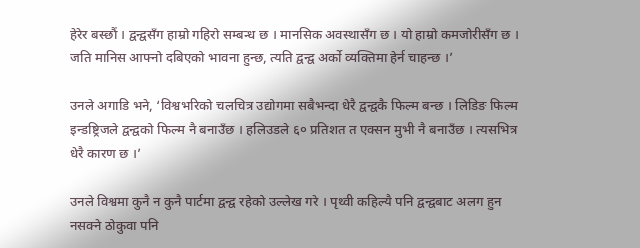हेरेर बस्छौं । द्वन्द्वसँग हाम्रो गहिरो सम्बन्ध छ । मानसिक अवस्थासँग छ । यो हाम्रो कमजोरीसँग छ । जति मानिस आफ्नो दबिएको भावना हुन्छ, त्यति द्वन्द्व अर्को व्यक्तिमा हेर्न चाहन्छ ।’

उनले अगाडि भने, ‘विश्वभरिको चलचित्र उद्योगमा सबैभन्दा धेरै द्वन्द्वकै फिल्म बन्छ । लिडिङ फिल्म इन्डष्ट्रिजले द्वन्द्वको फिल्म नै बनाउँछ । हलिउडले ६० प्रतिशत त एक्सन मुभी नै बनाउँछ । त्यसभित्र धेरै कारण छ ।’

उनले विश्वमा कुनै न कुनै पार्टमा द्वन्द्व रहेको उल्लेख गरे । पृथ्वी कहिल्यै पनि द्वन्द्वबाट अलग हुन नसक्ने ठोकुवा पनि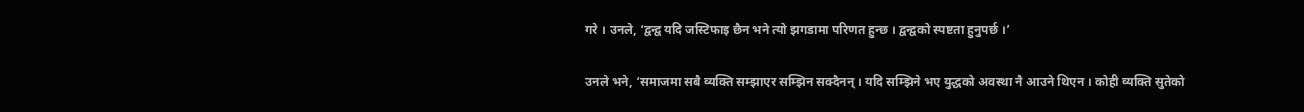गरे । उनले, ‘द्वन्द्व यदि जस्टिफाइ छैन भने त्यो झगडामा परिणत हुन्छ । द्वन्द्वको स्पष्टता हुनुपर्छ ।’

उनले भने, ‘समाजमा सबै व्यक्ति सम्झाएर सम्झिन सक्दैनन् । यदि सम्झिने भए युद्धको अवस्था नै आउने थिएन । कोही व्यक्ति सुतेको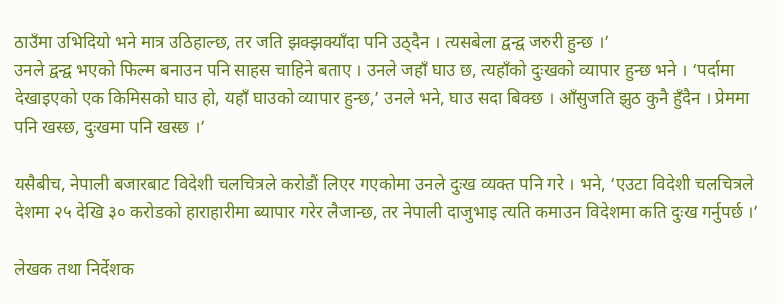ठाउँमा उभिदियो भने मात्र उठिहाल्छ, तर जति झक्झक्याँदा पनि उठ्दैन । त्यसबेला द्वन्द्व जरुरी हुन्छ ।’
उनले द्वन्द्व भएको फिल्म बनाउन पनि साहस चाहिने बताए । उनले जहाँ घाउ छ, त्यहाँको दुःखको व्यापार हुन्छ भने । ‘पर्दामा देखाइएको एक किमिसको घाउ हो, यहाँ घाउको व्यापार हुन्छ,’ उनले भने, घाउ सदा बिक्छ । आँसुजति झुठ कुनै हुँदैन । प्रेममा पनि खस्छ, दुःखमा पनि खस्छ ।’

यसैबीच, नेपाली बजारबाट विदेशी चलचित्रले करोडौं लिएर गएकोमा उनले दुःख व्यक्त पनि गरे । भने, ‘एउटा विदेशी चलचित्रले देशमा २५ देखि ३० करोडको हाराहारीमा ब्यापार गरेर लैजान्छ, तर नेपाली दाजुभाइ त्यति कमाउन विदेशमा कति दुःख गर्नुपर्छ ।’

लेखक तथा निर्देशक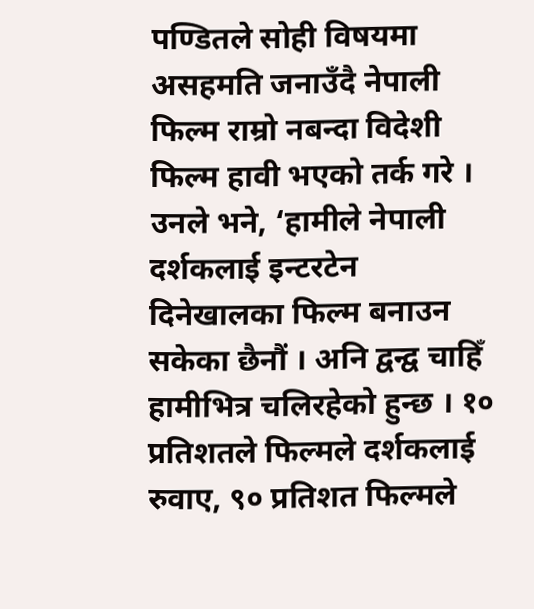पण्डितले सोही विषयमा असहमति जनाउँदै नेपाली फिल्म राम्रो नबन्दा विदेशी फिल्म हावी भएको तर्क गरे । उनले भने, ‘हामीले नेपाली दर्शकलाई इन्टरटेन दिनेखालका फिल्म बनाउन सकेका छैनौं । अनि द्वन्द्व चाहिँ हामीभित्र चलिरहेको हुन्छ । १० प्रतिशतले फिल्मले दर्शकलाई रुवाए, ९० प्रतिशत फिल्मले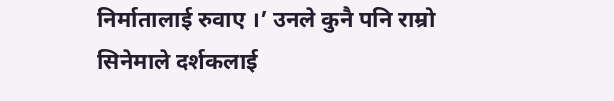निर्मातालाई रुवाए ।’ उनले कुनै पनि राम्रो सिनेमाले दर्शकलाई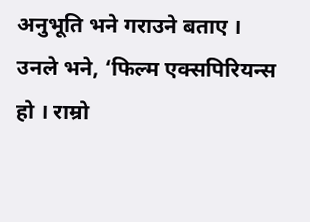अनुभूति भने गराउने बताए । उनले भने, ‘फिल्म एक्सपिरियन्स हो । राम्रो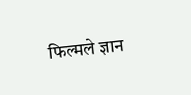फिल्मले ज्ञान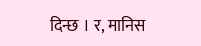दिन्छ । र, मानिस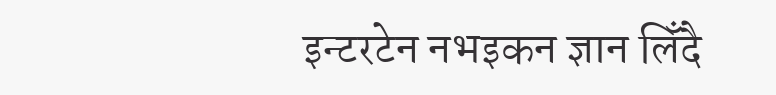इन्टरटेन नभइकन ज्ञान लिँदै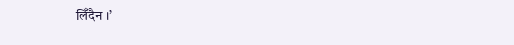लिँदैन ।’